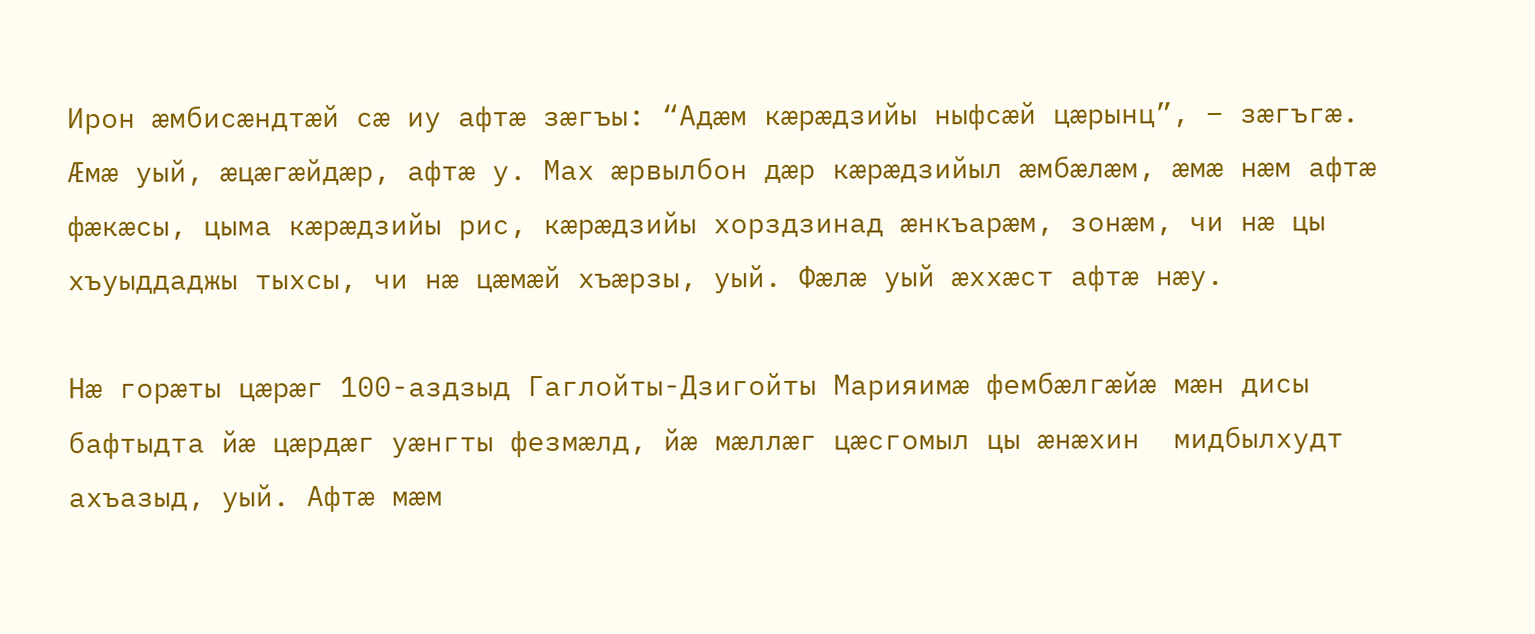Ирон æмбисæндтæй сæ иу афтæ зæгъы: “Адæм кæрæдзийы ныфсæй цæрынц”, – зæгъгæ. Æмæ уый, æцæгæйдæр, афтæ у. Мах æрвылбон дæр кæрæдзийыл æмбæлæм, æмæ нæм афтæ фæкæсы, цыма кæрæдзийы рис, кæрæдзийы хорздзинад æнкъарæм, зонæм, чи нæ цы хъуыддаджы тыхсы, чи нæ цæмæй хъæрзы, уый. Фæлæ уый æххæст афтæ нæу.

Нæ горæты цæрæг 100-аздзыд Гаглойты-Дзигойты Марияимæ фембæлгæйæ мæн дисы бафтыдта йæ цæрдæг уæнгты фезмæлд, йæ мæллæг цæсгомыл цы æнæхин  мидбылхудт ахъазыд, уый. Афтæ мæм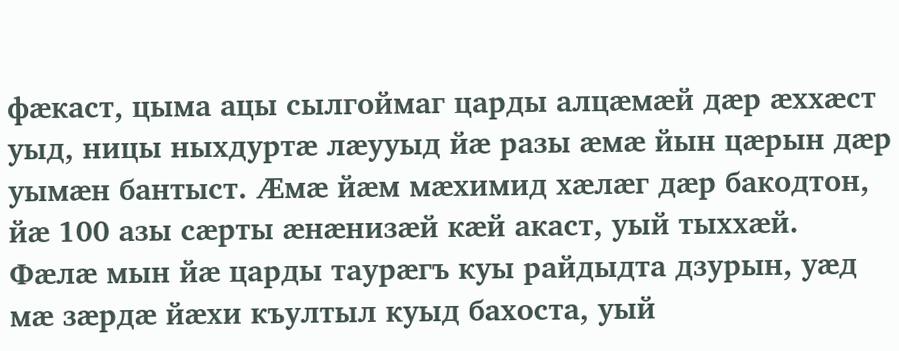фæкаст, цыма ацы сылгоймаг царды алцæмæй дæр æххæст уыд, ницы ныхдуртæ лæууыд йæ разы æмæ йын цæрын дæр уымæн бантыст. Æмæ йæм мæхимид хæлæг дæр бакодтон, йæ 100 азы сæрты æнæнизæй кæй акаст, уый тыххæй. Фæлæ мын йæ царды таурæгъ куы райдыдта дзурын, уæд мæ зæрдæ йæхи къултыл куыд бахоста, уый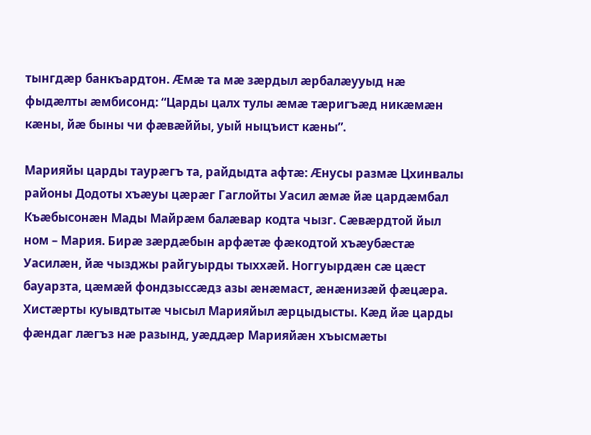тынгдæр банкъардтон. Æмæ та мæ зæрдыл æрбалæууыд нæ фыдæлты æмбисонд: “Царды цалх тулы æмæ тæригъæд никæмæн кæны, йæ быны чи фæвæййы, уый ныцъист кæны”.

Марияйы царды таурæгъ та, райдыдта афтæ: Æнусы размæ Цхинвалы районы Додоты хъæуы цæрæг Гаглойты Уасил æмæ йæ цардæмбал Къæбысонæн Мады Майрæм балæвар кодта чызг. Сæвæрдтой йыл ном – Мария. Бирæ зæрдæбын арфæтæ фæкодтой хъæубæстæ Уасилæн, йæ чызджы райгуырды тыххæй. Ноггуырдæн сæ цæст бауарзта, цæмæй фондзыссæдз азы æнæмаст, æнæнизæй фæцæра. Хистæрты куывдтытæ чысыл Марияйыл æрцыдысты. Кæд йæ царды фæндаг лæгъз нæ разынд, уæддæр Марияйæн хъысмæты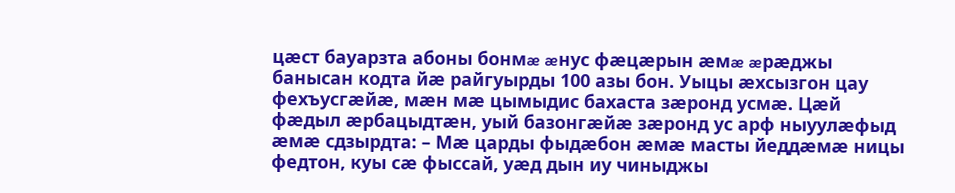цæст бауарзта абоны бонмæ æнус фæцæрын æмæ æрæджы банысан кодта йæ райгуырды 100 азы бон. Уыцы æхсызгон цау фехъусгæйæ, мæн мæ цымыдис бахаста зæронд усмæ. Цæй фæдыл æрбацыдтæн, уый базонгæйæ зæронд ус арф ныуулæфыд æмæ сдзырдта: – Мæ царды фыдæбон æмæ масты йеддæмæ ницы федтон, куы сæ фыссай, уæд дын иу чиныджы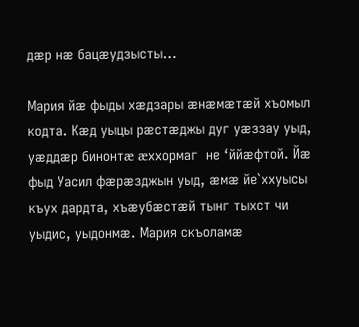дæр нæ бацæудзысты…

Мария йæ фыды хæдзары æнæмæтæй хъомыл кодта. Кæд уыцы рæстæджы дуг уæззау уыд, уæддæр бинонтæ æххормаг  не ‘ййæфтой. Йæ фыд Уасил фæрæзджын уыд, æмæ йе`ххуысы къух дардта, хъæубæстæй тынг тыхст чи уыдис, уыдонмæ. Мария скъоламæ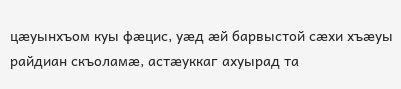цæуынхъом куы фæцис, уæд æй барвыстой сæхи хъæуы райдиан скъоламæ, астæуккаг ахуырад та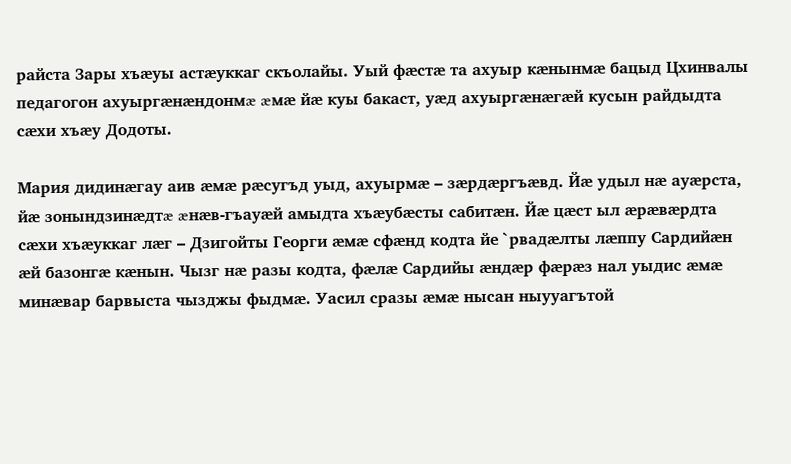райста Зары хъæуы астæуккаг скъолайы. Уый фæстæ та ахуыр кæнынмæ бацыд Цхинвалы педагогон ахуыргæнæндонмæ æмæ йæ куы бакаст, уæд ахуыргæнæгæй кусын райдыдта сæхи хъæу Додоты.

Мария дидинæгау аив æмæ рæсугъд уыд, ахуырмæ – зæрдæргъæвд. Йæ удыл нæ ауæрста, йæ зонындзинæдтæ æнæв-гъауæй амыдта хъæубæсты сабитæн. Йæ цæст ыл æрæвæрдта сæхи хъæуккаг лæг – Дзигойты Георги æмæ сфæнд кодта йе `рвадæлты лæппу Сардийæн æй базонгæ кæнын. Чызг нæ разы кодта, фæлæ Сардийы æндæр фæрæз нал уыдис æмæ минæвар барвыста чызджы фыдмæ. Уасил сразы æмæ нысан ныууагътой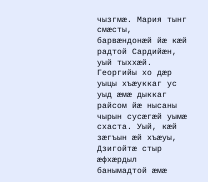чызгмæ. Мария тынг смæсты, барвæндонæй йæ кæй радтой Сардийæн, уый тыххæй. Георгийы хо дæр уыцы хъæуккаг ус уыд æмæ дыккаг райсом йæ нысаны чырын сусæгæй уымæ схаста. Уый, кæй зæгъын æй хъæуы, Дзигойтæ стыр æфхæрдыл  банымадтой æмæ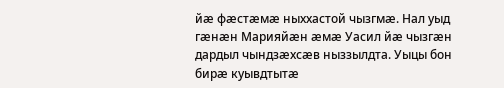йæ фæстæмæ ныххастой чызгмæ. Нал уыд гæнæн Марияйæн æмæ Уасил йæ чызгæн дардыл чындзæхсæв ныззылдта. Уыцы бон бирæ куывдтытæ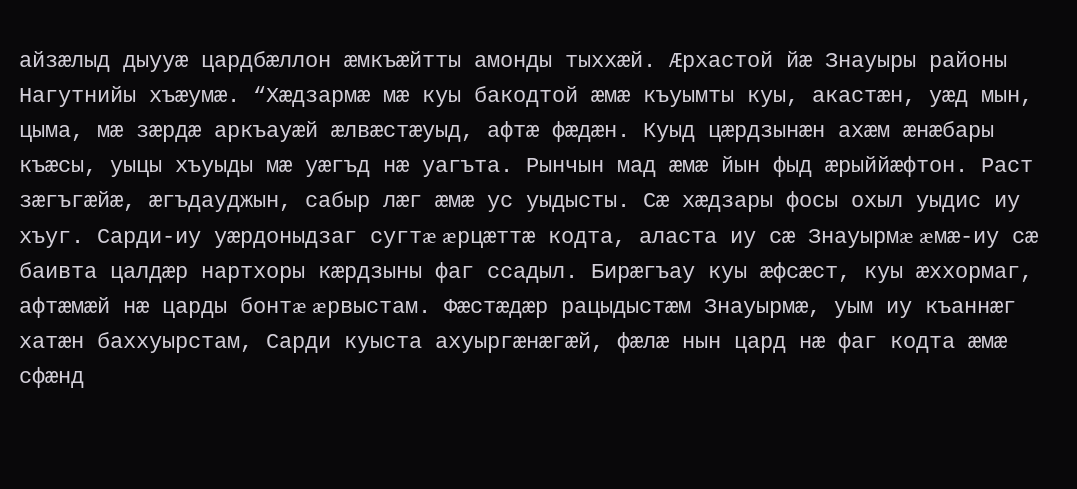айзæлыд дыууæ цардбæллон æмкъæйтты амонды тыххæй. Æрхастой йæ Знауыры районы Нагутнийы хъæумæ. “Хæдзармæ мæ куы бакодтой æмæ къуымты куы, акастæн, уæд мын, цыма, мæ зæрдæ аркъауæй æлвæстæуыд, афтæ фæдæн. Куыд цæрдзынæн ахæм æнæбары къæсы, уыцы хъуыды мæ уæгъд нæ уагъта. Рынчын мад æмæ йын фыд æрыййæфтон. Раст зæгъгæйæ, æгъдауджын, сабыр лæг æмæ ус уыдысты. Сæ хæдзары фосы охыл уыдис иу хъуг. Сарди-иу уæрдоныдзаг сугтæ æрцæттæ кодта, аласта иу сæ Знауырмæ æмæ-иу сæ баивта цалдæр нартхоры кæрдзыны фаг ссадыл. Бирæгъау куы æфсæст, куы æххормаг, афтæмæй нæ царды бонтæ æрвыстам. Фæстæдæр рацыдыстæм Знауырмæ, уым иу къаннæг хатæн баххуырстам, Сарди куыста ахуыргæнæгæй, фæлæ нын цард нæ фаг кодта æмæ сфæнд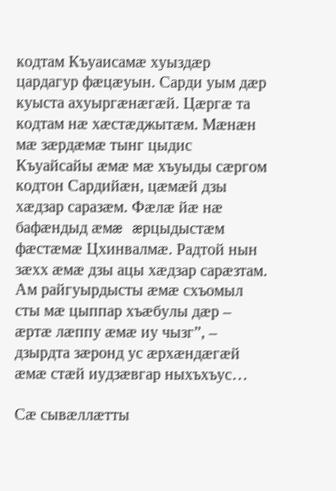кодтам Къуаисамæ хуыздæр цардагур фæцæуын. Сарди уым дæр куыста ахуыргæнæгæй. Цæргæ та кодтам нæ хæстæджытæм. Мæнæн мæ зæрдæмæ тынг цыдис Къуайсайы æмæ мæ хъуыды сæргом кодтон Сардийæн, цæмæй дзы хæдзар саразæм. Фæлæ йæ нæ бафæндыд æмæ æрцыдыстæм фæстæмæ Цхинвалмæ. Радтой нын зæхх æмæ дзы ацы хæдзар сарæзтам. Ам райгуырдысты æмæ схъомыл сты мæ цыппар хъæбулы дæр – æртæ лæппу æмæ иу чызг”, – дзырдта зæронд ус æрхæндæгæй æмæ стæй иудзæвгар ныхъхъус…

Сæ сывæллæтты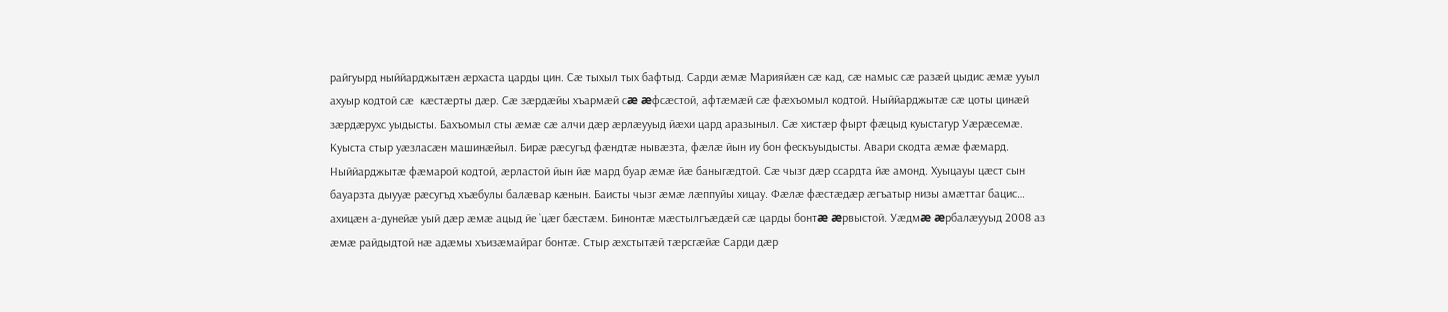райгуырд ныййарджытæн æрхаста царды цин. Сæ тыхыл тых бафтыд. Сарди æмæ Марияйæн сæ кад, сæ намыс сæ разæй цыдис æмæ ууыл ахуыр кодтой сæ  кæстæрты дæр. Сæ зæрдæйы хъармæй сæ æфсæстой, афтæмæй сæ фæхъомыл кодтой. Ныййарджытæ сæ цоты цинæй зæрдæрухс уыдысты. Бахъомыл сты æмæ сæ алчи дæр æрлæууыд йæхи цард аразыныл. Сæ хистæр фырт фæцыд куыстагур Уæрæсемæ. Куыста стыр уæзласæн машинæйыл. Бирæ рæсугъд фæндтæ нывæзта, фæлæ йын иу бон фескъуыдысты. Авари скодта æмæ фæмард. Ныййарджытæ фæмарой кодтой, æрластой йын йæ мард буар æмæ йæ баныгæдтой. Сæ чызг дæр ссардта йæ амонд. Хуыцауы цæст сын бауарзта дыууæ рæсугъд хъæбулы балæвар кæнын. Баисты чызг æмæ лæппуйы хицау. Фæлæ фæстæдæр æгъатыр низы амæттаг бацис… ахицæн а-дунейæ уый дæр æмæ ацыд йе `цæг бæстæм. Бинонтæ мæстылгъæдæй сæ царды бонтæ æрвыстой. Уæдмæ æрбалæууыд 2008 аз æмæ райдыдтой нæ адæмы хъизæмайраг бонтæ. Стыр æхстытæй тæрсгæйæ Сарди дæр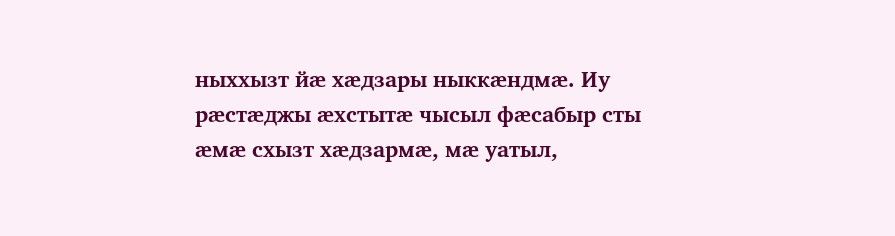ныххызт йæ хæдзары ныккæндмæ. Иу рæстæджы æхстытæ чысыл фæсабыр сты æмæ схызт хæдзармæ, мæ уатыл,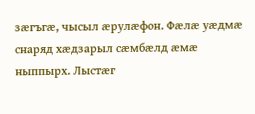зæгъгæ, чысыл æрулæфон. Фæлæ уæдмæ снаряд хæдзарыл сæмбæлд æмæ ныппырх. Лыстæг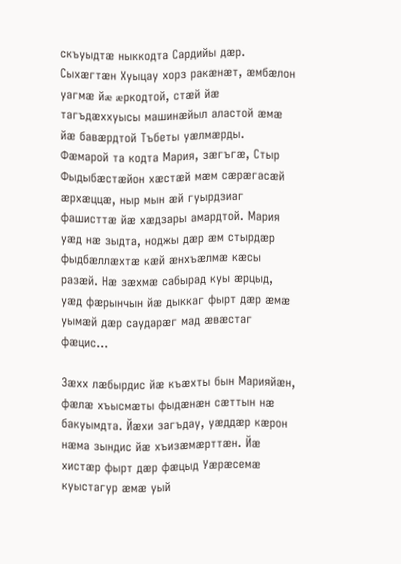скъуыдтæ ныккодта Сардийы дæр. Сыхæгтæн Хуыцау хорз ракæнæт, æмбæлон уагмæ йæ æркодтой, стæй йæ тагъдæххуысы машинæйыл аластой æмæ йæ бавæрдтой Тъбеты уæлмæрды. Фæмарой та кодта Мария, зæгъгæ, Стыр Фыдыбæстæйон хæстæй мæм сæрæгасæй æрхæццæ, ныр мын æй гуырдзиаг фашисттæ йæ хæдзары амардтой. Мария уæд нæ зыдта, ноджы дæр æм стырдæр фыдбæллæхтæ кæй æнхъæлмæ кæсы разæй. Нæ зæхмæ сабырад куы æрцыд, уæд фæрынчын йæ дыккаг фырт дæр æмæ уымæй дæр саударæг мад æвæстаг фæцис…

Зæхх лæбырдис йæ къæхты бын Марияйæн, фæлæ хъысмæты фыдæнæн сæттын нæ бакуымдта. Йæхи загъдау, уæддæр кæрон нæма зындис йæ хъизæмæрттæн. Йæ хистæр фырт дæр фæцыд Уæрæсемæ куыстагур æмæ уый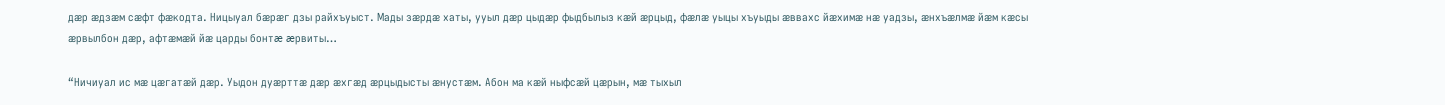дæр æдзæм сæфт фæкодта. Ницыуал бæрæг дзы райхъуыст. Мады зæрдæ хаты, ууыл дæр цыдæр фыдбылыз кæй æрцыд, фæлæ уыцы хъуыды æввахс йæхимæ нæ уадзы, æнхъæлмæ йæм кæсы æрвылбон дæр, афтæмæй йæ царды бонтæ æрвиты…

“Ничиуал ис мæ цæгатæй дæр. Уыдон дуæрттæ дæр æхгæд æрцыдысты æнустæм. Абон ма кæй ныфсæй цæрын, мæ тыхыл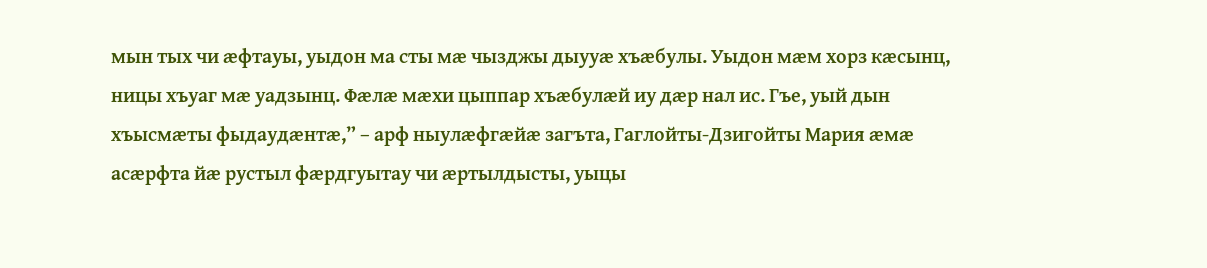мын тых чи æфтауы, уыдон ма сты мæ чызджы дыууæ хъæбулы. Уыдон мæм хорз кæсынц, ницы хъуаг мæ уадзынц. Фæлæ мæхи цыппар хъæбулæй иу дæр нал ис. Гъе, уый дын хъысмæты фыдаудæнтæ,” – арф ныулæфгæйæ загъта, Гаглойты-Дзигойты Мария æмæ асæрфта йæ рустыл фæрдгуытау чи æртылдысты, уыцы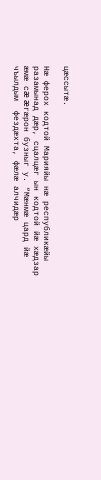цæссытæ.

Нæ ферох кодтой Марияйы нæ республикæйы разамынад дæр, сцалцæг ын кодтой йæ хæдзар æмæ сæ æгæрон бузныг у. “Мæнмæ цард йæ чъылдым  фездæхта, фæлæ алчидæр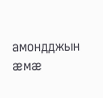амондджын æмæ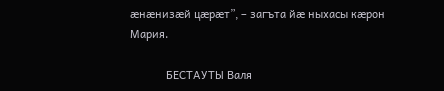æнæнизæй цæрæт”, – загъта йæ ныхасы кæрон Мария.

            БЕСТАУТЫ Валя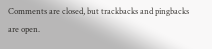Comments are closed, but trackbacks and pingbacks are open.